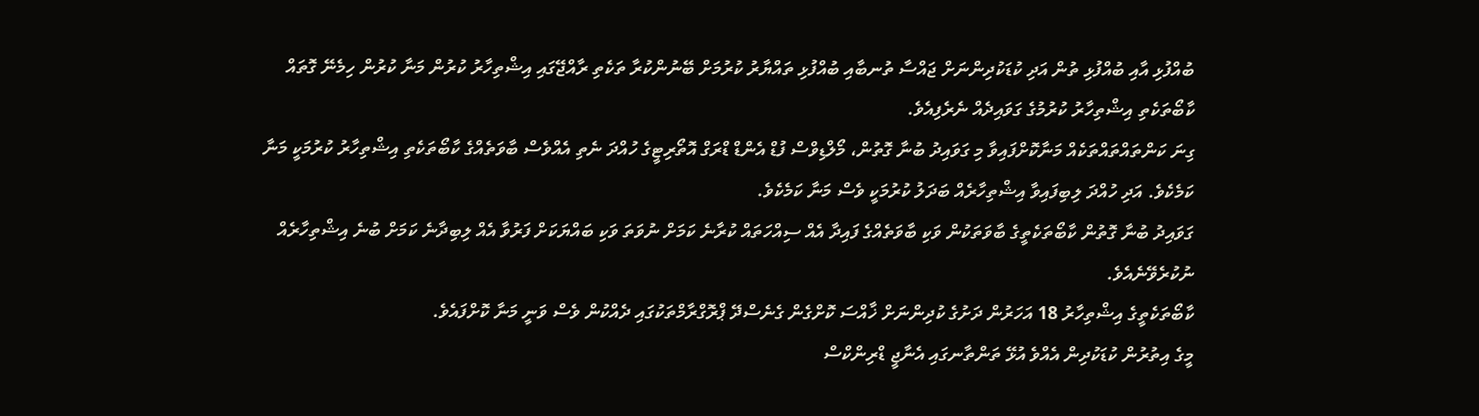ބުއްފުޅި އާއި ބުއްފުޅި ތުން އަދި ކުޑަކުދިންނަށް ޖައްސާ ތުނބާއި ބުއްފުޅި ތައްޔާރު ކުރުމަށް ބޭނުންކުރާ ތަކެތި ރާއްޖޭގައި އިޝްތިހާރު ކުރުން މަނާ ކުރުން ހިމެނޭ ގޮތައް ކާބޯތަކެތި އިޝްތިހާރު ކުރުމުގެ ގަވައިދެއް ނެރެފިއެވެ.
ގިނަ ކަންތައްތައްތަކެއް މަނާކޮށްފައިވާ މި ގަވައިދު ބުނާ ގޮތުން، މޯލްޑިވްސް ފުޑް އެންޑް ޑްރަގް އޮތޯރިޓީގެ ހުއްދަ ނެތި އެއްވެސް ބާވަތެއްގެ ކާބޯތަކެތި އިޝްތިހާރު ކުރުމަކީ މަނާ ކަމެކެވެ. އަދި ހުއްދަ ލިބިފައިވާ އިޝްތިހާރެއް ބަދަލު ކުރުމަކީ ވެސް މަނާ ކަމެކެވެ.
ގަވައިދު ބުނާ ގޮތުން ކާބޯތަކެތީގެ ބާވަތަކުން ވަކި ބާވަތެއްގެ ފައިދާ އެއް ސިއްހަތައް ކުރާނެ ކަމަށް ނުވަތަ ވަކި ބައްޔަކަށް ފަރުވާ އެއް ލިބިދާނެ ކަމަށް ބުނެ އިޝްތިހާރެއް ނުކުރެވޭނެއެވެ.
ކާބޯތަކެތީގެ އިޝްތިހާރު 18 އަހަރުން ދަށުގެ ކުދިންނަށް ޚާއްސަ ކޮށްގެން ގެނެސްދޭ ޕްރޮގްރާމްތަކުގައި ދެއްކުން ވެސް ވަނީ މަނާ ކޮށްފައެވެ.
މީގެ އިތުރުން ކުޑަކުދިން އެއްވެ އުޅޭ ތަންތާނގައި އެނާޖީ ޑްރިންކްސް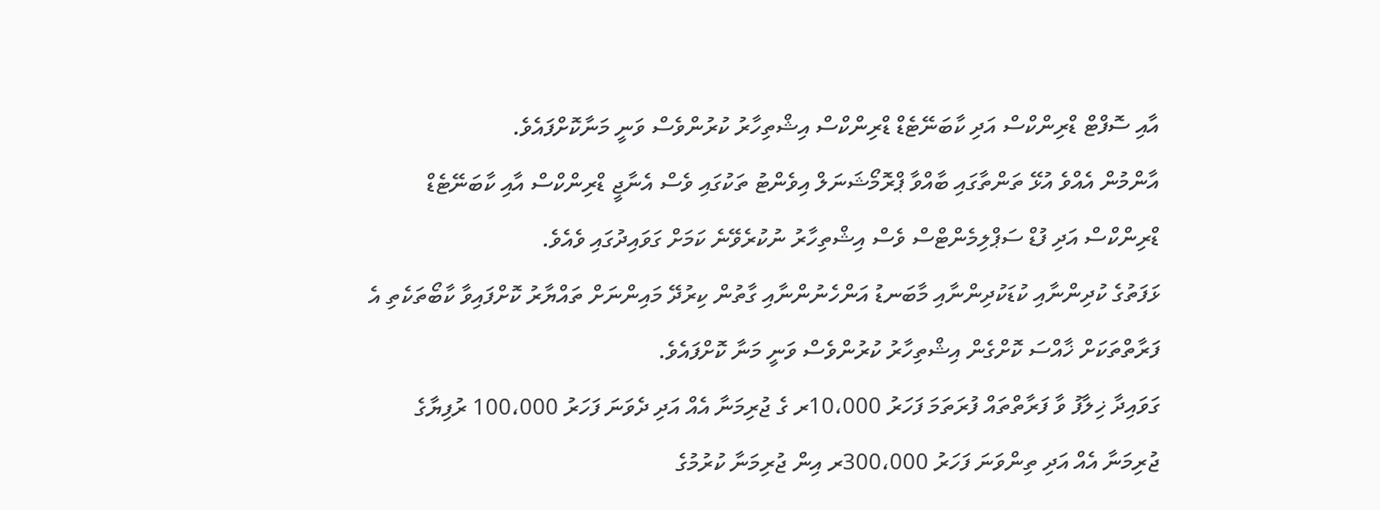އާއި ސޮފްޓް ޑްރިންކްސް އަދި ކާބަނޭޓެޑް ޑްރިންކްސް އިޝްތިހާރު ކުރުންވެސް ވަނީ މަނާކޮށްފައެވެ.
އާންމުން އެއްވެ އުޅޭ ތަންތާގައި ބާއްވާ ޕްރޮމޯޝަނަލް އިވެންޓު ތަކުގައި ވެސް އެނާޖީ ޑްރިންކްސް އާއި ކާބަނޭޓެޑް ޑްރިންކްސް އަދި ފުޑް ސަޕްލިމެންޓްސް ވެސް އިޝްތިހާރު ނުކުރެވޭނެ ކަމަށް ގަވައިދުގައި ވެއެވެ.
ޅަފަތުގެ ކުދިންނާއި ކުޑަކުދިންނާއި މާބަނޑު އަންހެނުންނާއި ގާތުން ކިރުދޭ މައިންނަށް ތައްޔާރު ކޮށްފައިވާ ކާބޯތަކެތި އެ ފަރާތްތަކަށް ޚާއްސަ ކޮށްގެން އިޝްތިހާރު ކުރުންވެސް ވަނީ މަނާ ކޮށްފައެވެ.
ގަވައިދާ ޚިލާފު ވާ ފަރާތްތައް ފުރަތަމަ ފަހަރު 10،000ރ ގެ ޖުރިމަނާ އެއް އަދި ދެވަނަ ފަހަރު 100،000 ރުފިޔާގެ ޖުރިމަނާ އެއް އަދި ތިންވަނަ ފަހަރު 300،000ރ އިން ޖުރިމަނާ ކުރުމުގެ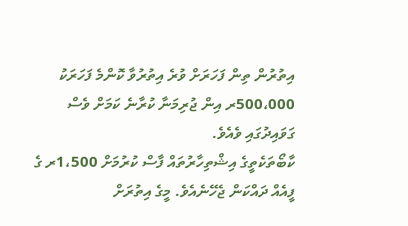އިތުރުން ތިން ފަހަރަށް ވުރެ އިތުރުވާ ކޮންމެ ފަހަރަކު 500،000ރ އިން ޖުރިމަނާ ކުރާނެ ކަމަށް ވެސް ގަވައިދުގައި ވެއެވެ.
ކާބޯތަކެތީގެ އިޝްތިހާރުތައް ފާސް ކުރުމަށް 1،500ރ ގެ ފީއެއް ދައްކަން ޖެހޭނެއެވެ. މީގެ އިތުރަށް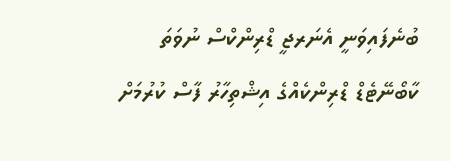ބުނެފައިވަނީ އެނަރޖީ ޑްރިންކްސް ނުވަތަ ކާބޯނޭޓެޑް ޑްރިންކެއްގެ އިޝްތިހާރު ފާސް ކުރުމަށް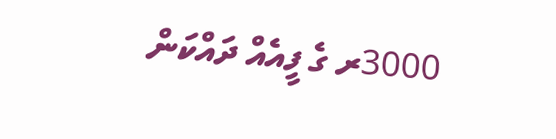3000ރ ގެ ފީއެއް ދައްކަން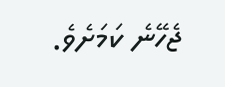ޖެހޭނެ ކަމަށެވެ.